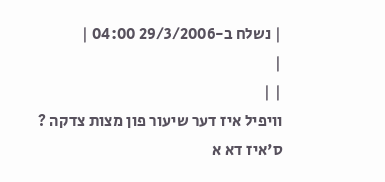| נשלח ב-29/3/2006 04:00 |
|
| |
וויפיל איז דער שיעור פון מצות צדקה ?
ס'איז דא א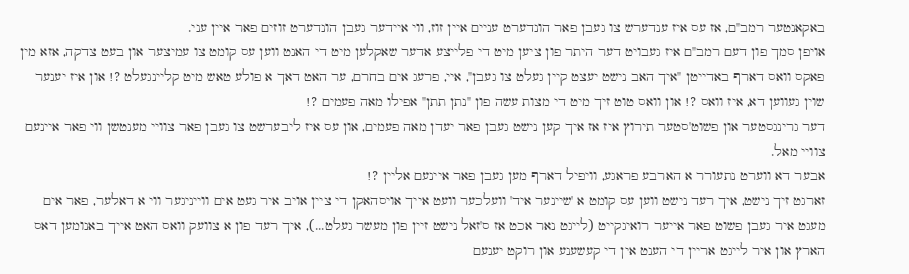באקאנטער רמב"ם, אז עס איז ענדערש צו געבן פאר הונדערט עניים איין זוז, ווי איידער געבן הונדערט זוזים פאר איין עני.
אויפן סמך פון דעם רמב"ם איז געבויט דער היתר פון ציען מיט די פלייצע אדער שאקלען מיט די האנט ווען עס קומט צו עמיצער און בעט צדקה, אזא מין פאקס וואס דארף באדייטן "איך האב נישט יעצט קיין געלט צו געבן", איי, פרעג אים בחרם, ער האט דאך א פולע טאש מיט קליינגעלט ?! און איז יענער שוין געווען דא, איז וואס ?! און וואס טוט זיך מיט די מצות עשה פון "נתן תתן" אפילו מאה פעמים ?!
דער גרינגסטער און פשוט'סטער תירוץ איז אז איך קען נישט געבן פאר יעדן מאה פעמים, און עס איז ליבערשט צו געבן פאר צוויי מענטשן ווי פאר איינעם צוויי מאל.
אבער דא ווערט נתעורר א הארבע פראגע, וויפיל דארף מען געבן פאר איינעם אליין ?!
זארגט זיך נישט, איך רעד נישט ווען עס קומט א 'שיינער איד' וועלכער וועט אייך אויסהאקן די ציין אויב איר געט אים ווייניגער ווי א דאלער, פאר אים מעגט איר געבן פשוט פאר אייער רואיגקייט (לייגט נאר אכט אז ס'זאל נישט זיין פון מעשר געלט...), איך רעד פון א צוועק וואס האט אייך באנומען דאס הארץ און איר לייגט אריין די הענט אין די קעשענע און רוקט יענעם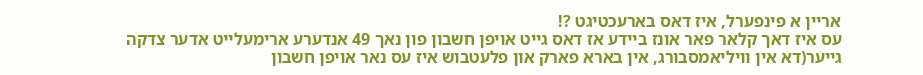אריין א פינפערל, איז דאס בארעכטיגט ?!
עס איז דאך קלאר פאר אונז ביידע אז דאס גייט אויפן חשבון פון נאך 49 אנדערע ארימעלייט אדער צדקה גייער(דא אין וויליאמסבורג, אין בארא פארק און פלעטבוש איז עס נאר אויפן חשבון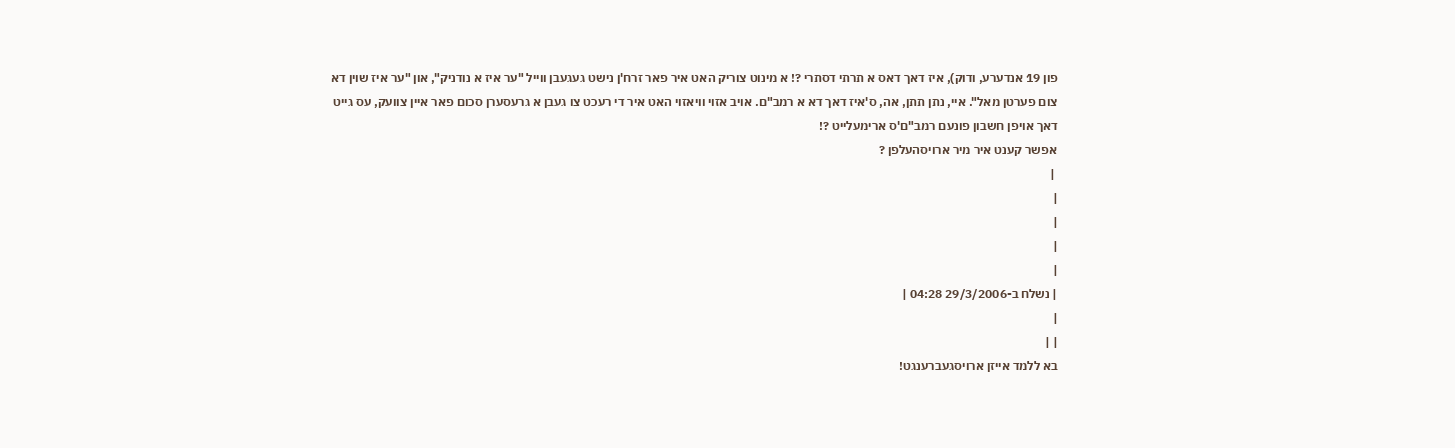פון 19 אנדערע, ודוק), איז דאך דאס א תרתי דסתרי ?! א מינוט צוריק האט איר פאר זרח'ן נישט געגעבן ווייל "ער איז א נודניק", און "ער איז שוין דא צום פערטן מאל". איי, נתן תתן, אה, ס'איז דאך דא א רמב"ם. אויב אזוי וויאזוי האט איר די רעכט צו געבן א גרעסערן סכום פאר איין צוועק, עס גייט דאך אויפן חשבון פונעם רמב"ם'ס ארימעלייט ?!
אפשר קענט איר מיר ארויסהעלפן ?
 |
|
|
|
|
| נשלח ב-29/3/2006 04:28 |
|
| |
בא ללמד אייזן ארויסגעברענגט!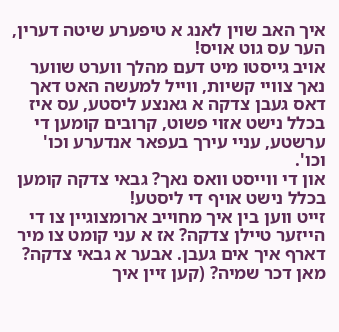איך האב שוין לאנג א טיפערע שיטה דערין, הער עס גוט אויס!
אויב גייסטו מיט דעם מהלך ווערט שווער נאך צוויי קשיות, ווייל למעשה האט דאך דאס געבן צדקה א גאנצע ליסטע, עס איז בכלל נישט אזוי פשוט, קרובים קומען די ערשטע, עניי עירך בעפאר אנדערע וכו' וכו'.
און די ווייסט וואס נאך? גבאי צדקה קומען בכלל נישט אויף די ליסטע!
זייט ווען בין איך מחוייב ארומצוגיין צו די הייזער טיילן צדקה? אז א עני קומט צו מיר דארף איך אים געבן. אבער א גבאי צדקה? מאן דכר שמיה? (קען זיין איך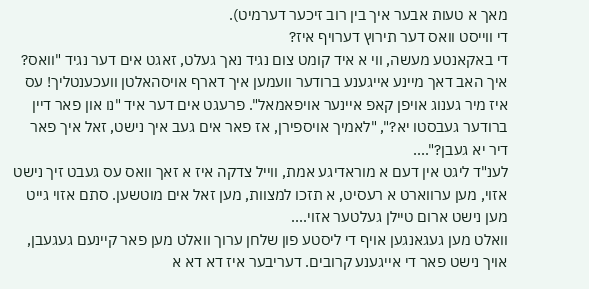מאך א טעות אבער איך בין רוב זיכער דערמיט).
די ווייסט וואס דער תירוץ דערויף איז?
די באקאנטע מעשה, ווי א איד קומט צום נגיד נאך געלט, זאגט אים דער נגיד "וואס? איך האב דאך מיינע אייגענע ברודער וועמען איך דארף אויסהאלטן וועכענטליך! עס איז מיר גענוג אויפן קאפ איינער אויפאמאל". פרעגט אים דער איד "נו און פאר דיין ברודער געבסטו יא?", "לאמיך אויספירן, אז פאר אים געב איך נישט, זאל איך פאר דיר יא געבן?"....
לענ"ד ליגט אין דעם א מוראדיגע אמת, ווייל צדקה איז א זאך וואס עס געבט זיך נישט אזוי, מען ערווארט א רעסיט, א תזכו למצוות, מען זאל אים מוטשען. סתם אזוי גייט מען נישט ארום טיילן געלטער אזוי....
וואלט מען געגאנגען אויף די ליסטע פון שלחן ערוך וואלט מען פאר קיינעם געגעבן, אויך נישט פאר די אייגענע קרובים. דעריבער איז דא דא א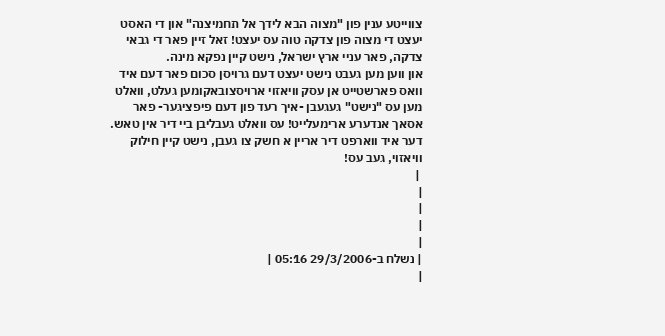צווייטע ענין פון "מצוה הבא לידך אל תחמיצנה" און די האסט יעצט די מצוה פון צדקה טוה עס יעצט! זאל זיין פאר די גבאי צדקה, פאר עניי ארץ ישראל, נישט קיין נפקא מינה.
און ווען מען געבט נישט יעצט דעם גרויסן סכום פאר דעם איד וואס פארשטייט אן עסק וויאזוי ארויסצובאקומען געלט, וואלט מען עס "נישט" געגעבן -איך רעד פון דעם פיפציגער- פאר אסאך אנדערע ארימעלייט! עס וואלט געבליבן ביי דיר אין טאש. דער איד ווארפט דיר אריין א חשק צו געבן, נישט קיין חילוק וויאזוי, געב עס!
 |
|
|
|
|
| נשלח ב-29/3/2006 05:16 |
|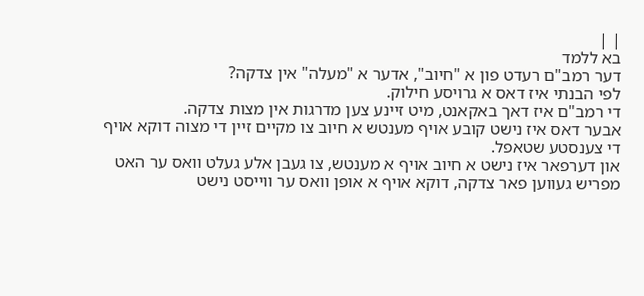| |
בא ללמד
דער רמב"ם רעדט פון א "חיוב", אדער א "מעלה" אין צדקה?
לפי הבנתי איז דאס א גרויסע חילוק.
די רמב"ם איז דאך באקאנט, מיט זיינע צען מדרגות אין מצות צדקה.
אבער דאס איז נישט קובע אויף מענטש א חיוב צו מקיים זיין די מצוה דוקא אויף די צענסטע שטאפל.
און דערפאר איז נישט א חיוב אויף א מענטש, צו געבן אלע געלט וואס ער האט מפריש געווען פאר צדקה, דוקא אויף א אופן וואס ער ווייסט נישט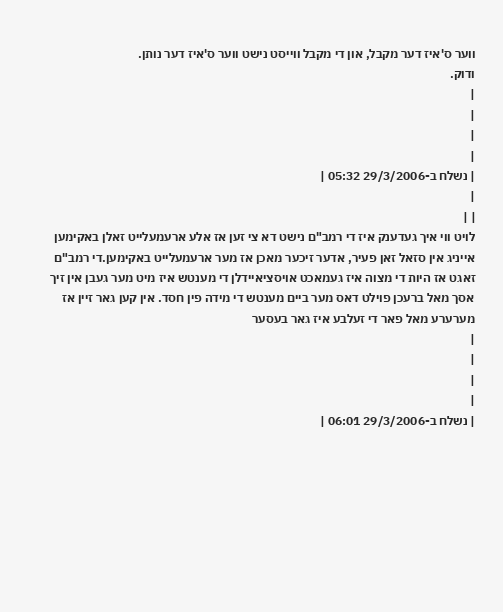ווער ס'איז דער מקבל, און די מקבל ווייסט נישט ווער ס'איז דער נותן.
ודוק.
|
|
|
|
| נשלח ב-29/3/2006 05:32 |
|
| |
לויט ווי איך געדענק איז די רמב"ם נישט דא צי זען אז אלע ארעמעלייט זאלן באקימען אייניג אין סזאל זאן פעיר, אדער זיכער מאכן אז מער ארעמעלייט באקימען.די רמב"ם זאגט אז היות די מצוה איז געמאכט אויסציאיידלן די מענטש איז מיט מער געבן אין זיך אסך מאל ברעכן פוילט דאס מער ביים מענטש די מידה פין חסד. אין קען גאר זיין אז מערערע מאל פאר די זעלבע איז גאר בעסער
|
|
|
|
| נשלח ב-29/3/2006 06:01 |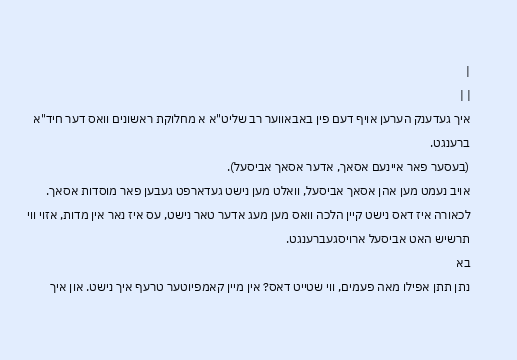|
| |
איך געדענק הערען אויף דעם פין באבאווער רב שליט"א א מחלוקת ראשונים וואס דער חיד"א ברענגט.
(בעסער פאר איינעם אסאך, אדער אסאך אביסעל).
אויב נעמט מען אהן אסאך אביסעל, וואלט מען נישט געדארפט געבען פאר מוסדות אסאך.
לכאורה איז דאס נישט קיין הלכה וואס מען מעג אדער טאר נישט, עס איז נאר אין מדות, אזוי ווי
תרשיש האט אביסעל ארויסגעברענגט.
בא
נתן תתן אפילו מאה פעמים, ווי שטייט דאס? אין מיין קאמפיוטער טרעף איך נישט. און איך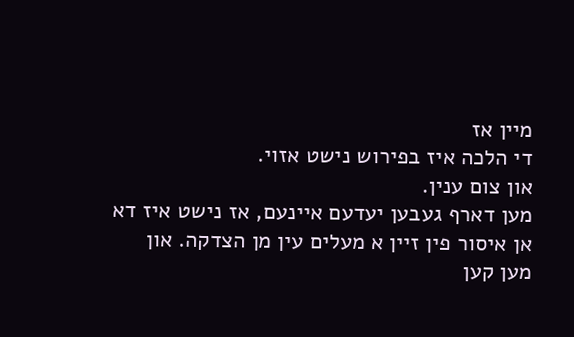מיין אז
די הלכה איז בפירוש נישט אזוי.
און צום ענין.
מען דארף געבען יעדעם איינעם, אז נישט איז דא אן איסור פין זיין א מעלים עין מן הצדקה. און
מען קען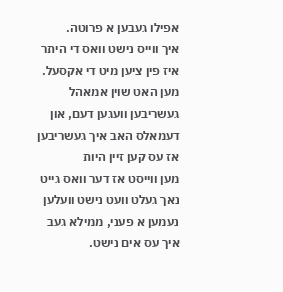אפילו געבען א פרוטה.
איך ווייס נישט וואס די היתר איז פין ציען מיט די אקסעל.
מען האט שוין אמאהל געשריבען וועגען דעם, און דעמאלס האב איך געשריבען אז עס קען זיין היות
מען ווייסט אז דער וואס גייט נאך געלט וועט נישט וועלען נעמען א פעני, ממילא געב איך עס אים נישט.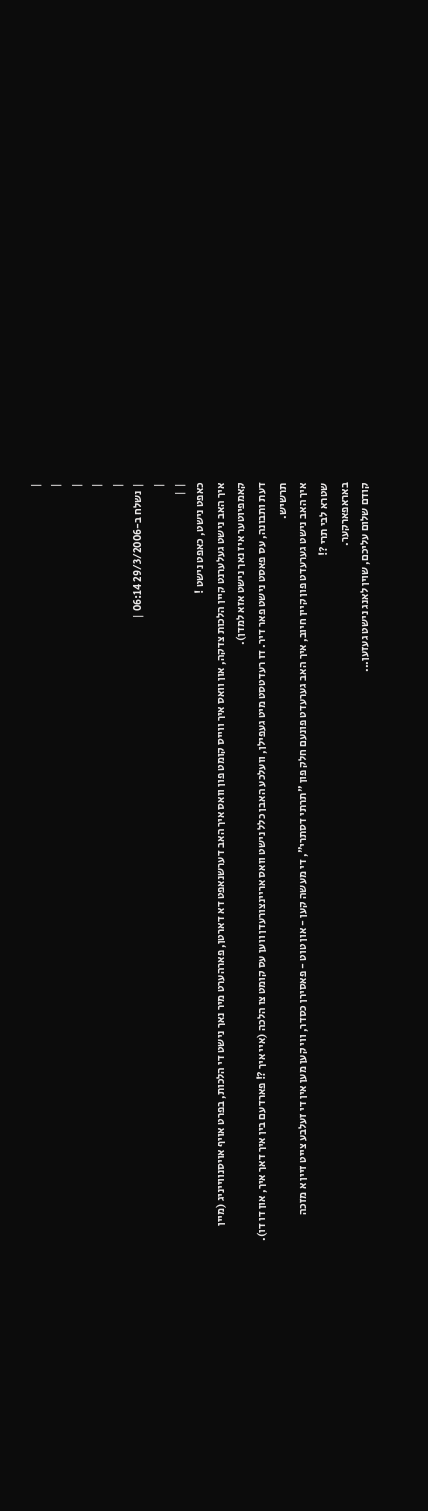|
|
|
|
|
| נשלח ב-29/3/2006 06:14 |
|
| |
כאפט נישט, כאפט נישט !
איך האב נישט געלערנט קיין הלכות צדקה, און וואס איך ווייס קומט פון וואס איך האב דערשנאפט דא דארטן, פארהערט מיר נאך נישט די הלכות, בפרט אויף אויסנווייניג (מיין קאמפיוטער איז נאך נישט אזא למדן).
דעת ותבונה, עס פאסט נישט פאר דיר. דו רעדטסט מיט געפילן, וועלכע האבן כלל נישט וואס אריינצורעדן ווען עס קומט צו הלכה (איי איך ?! פארדעם בין איך דאך איך, און דו דו).
תרשיש.
איך האב נישט גערעדט פון קיין חיוב, איך האב גערעדט פונעם חלק פון "תרתי דסתרי", די מעשה קען - און טוט - פאסירן כסדר, ווי קען מען אין די זעלבע צייט זיין א מזכה שטרא לבי תרי ?!
באראפארקער.
קודם שלום עליכם, שוין לאנג נישט געזען...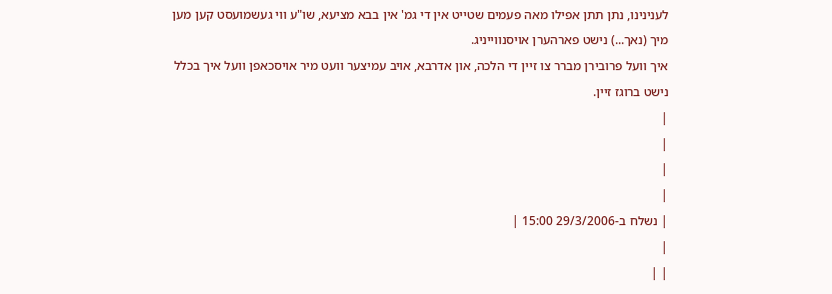לענינינו, נתן תתן אפילו מאה פעמים שטייט אין די גמ' אין בבא מציעא, שו"ע ווי געשמועסט קען מען מיך (נאך...) נישט פארהערן אויסנווייניג.
איך וועל פרובירן מברר צו זיין די הלכה, און אדרבא, אויב עמיצער וועט מיר אויסכאפן וועל איך בכלל נישט ברוגז זיין.
|
|
|
|
| נשלח ב-29/3/2006 15:00 |
|
| |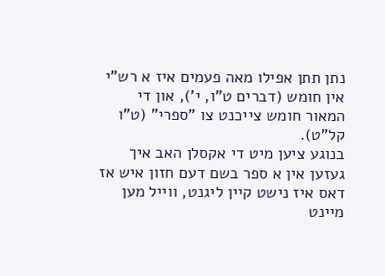נתן תתן אפילו מאה פעמים איז א רש"י אין חומש (דברים ט"ו, י'), און די המאור חומש צייכנט צו "ספרי" (ט"ו קל"ט).
בנוגע ציען מיט די אקסלן האב איך געזען אין א ספר בשם דעם חזון איש אז דאס איז נישט קיין ליגנט, ווייל מען מיינט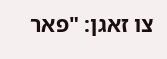צו זאגן: "פאר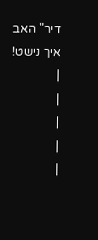דיר" האב איך נישט!
|
|
|
|
|